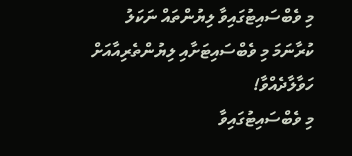މި ވެބްސައިޓުގައިވާ ލިޔުންތައް ނަކަލު ކުރާނަމަ މި ވެބްސައިޓަށާއި ލިޔުންތެރިއާއަށް ހަވާލާދެއްވާ!
މި ވެބްސައިޓުގައިވާ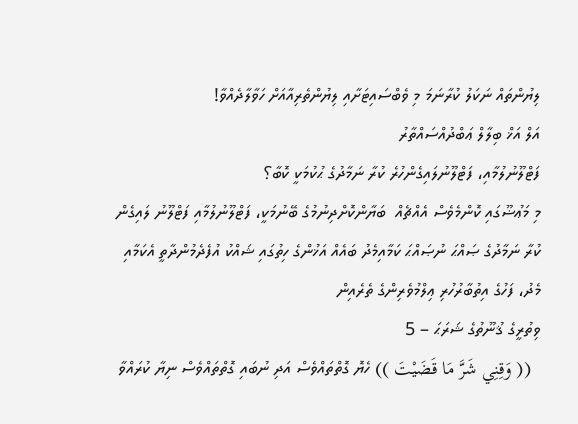ލިޔުންތައް ނަކަލު ކުރާނަމަ މި ވެބްސައިޓަށާއި ލިޔުންތެރިއާއަށް ހަވާލާދެއްވާ!
އަލް އަޚް ބިލާލް ޢަބްދުއްސައްތާރު
ފަޓްލޫނުލުމާއި، ފަޓްލޫނުލައިގެންހުރެ ކުރާ ނަމާދުގެ ޙުކުމަކީ ކޮބާ؟
މި މަޢުޟޫގައި ކޮންމެވެސް އެއްޗެއް  ބަޔާންކޮށްދިނުމުގެ ބޭނުމަކީ، ފަޓްލޫނުލުމާއި ފަޓްލޫނު ލައިގެން ކުރާ ނަމާދުގެ ޞައްޙަ ނުޞައްޙަ ކަމާއިމެދު ބައެއް އަޚުންގެ ހިތުގައި ޝައްކު އުފެދެމުންދާތީ އެކަމާއި މެދު، ފަހުގެ އިތުބާރުހުރި ޢިލްމުވެރިންގެ ތެރެއިން
ވިތުރީގެ ޤުނޫތުގެ ޝަރަޙަ – 5
  (( وَقِنِي شَرَّ مَا قَضَيْتَ )) ހެޔޮ ގޮތްތައްވެސް އަދި ނުބައި ގޮތްތައްވެސް ނިޔާ ކުރައްވާ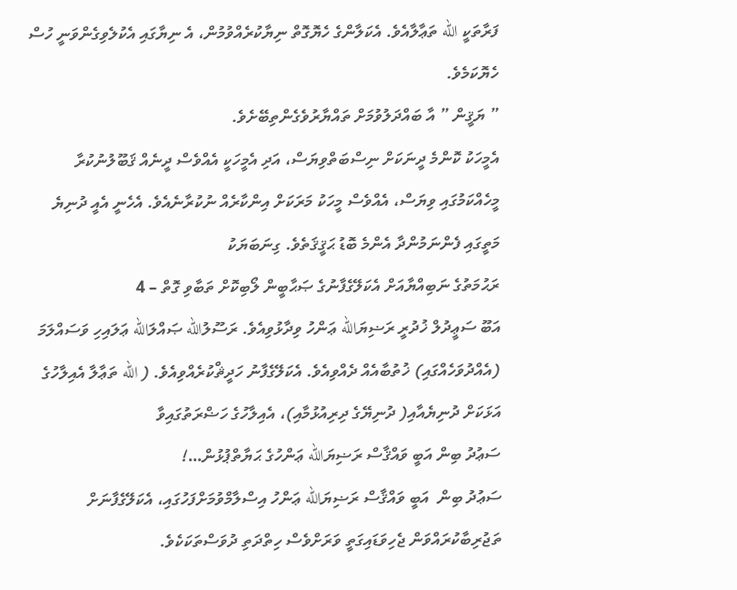ފަރާތަކީ الله ތަޢާލާއެވެ. އެކަލާންގެ ހެޔޮގޮތް ނިޔާކުރެއްވުމުން، އެ ނިޔާގައި އެކުލެވިގެންވަނީ ހުސް ހެޔޮކަމެވެ.
” ޔަޤީން ” އާ ބައްދަލުވުމަށް ތައްޔާރުވެގެންތިބޭށެވެ.
އެމީހަކު ކޮންމެ ދީނަކަށް ނިސްބަތްވިޔަސް، އަދި އެމީހަކީ އެއްވެސް ދީނެއް ޤަބޫލުނުކުރާ މީހެއްކަމުގައި ވިޔަސް، އެއްވެސް މީހަކު މަރަކަށް އިންކާރެއް ނުކުރާނެއެވެ. އެހެނީ އެއީ ދުނިޔެ މަތީގައި ފެންނަމުންދާ އެންމެ ބޮޑު ޙަޤީޤަތެވެ. ގިނަބަޔަކު
ރަޙުމަތުގެ ނަބިއްޔާއަށް އެކަލޭގެފާނުގެ ޞަޙާބީން ލޯބިކޮށް ތަބާވި ގޮތް – 4
އަބޫ ސަޢީދުލް ޚުދުރީ ރަޟިޔަالله ޢަންހު ވިދާޅުވިއެވެ. ރަސޫލުالله ޞައްލަالله ޢަލައިހި ވަސައްލަމަ (އެއްދުވަހެއްގައި) ޚުތުބާއެއް ދެއްވިއެވެ. އެކަލޭގެފާނު ހަދީޘްކުރެއްވިއެވެ. ( الله ތަޢާލާ އެއިލާހުގެ އަޅަކަށް ދުނިޔެއާއި( ދުނިޔޭގެ ދިރިއުޅުމާއި)، އެއިލާހުގެ ހަޟްރަތުގައިވާ
ސަޢުދު ބިން އަބީ ވައްޤާސް ރަޟިޔަالله ޢަންހުގެ ޙަޔާތްޕުޅުން…!
ސަޢުދު ބިން  އަބީ ވައްޤާސް ރަޟިޔަالله ޢަންހު އިސްލާމްވުމަށްފަހުގައި، އެކަލޭގެފާނަށް ތަޖުރިބާކުރައްވަން ޖެހިވަޑައިގަތީ ވަރަށްވެސް ހިތްދަތި ދުވަސްތަކަކެވެ.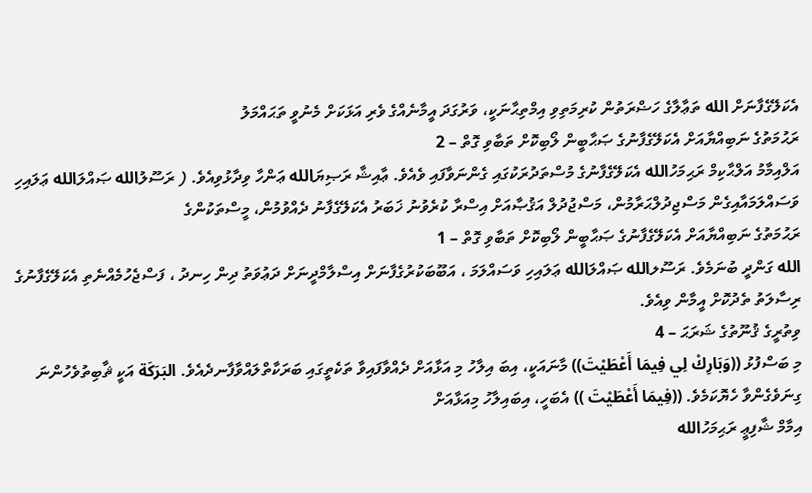އެކަލޭގެފާނަށް الله ތަޢާލާގެ ހަޟްރަތުން ކުރިމަތިވި އިމްތިޙާނަކީ، ވަރުގަދަ އީމާނެއްގެ ވެރި އަޅަކަށް މެނުވީ ތަޙައްމަލު
ރަޙުމަތުގެ ނަބިއްޔާއަށް އެކަލޭގެފާނުގެ ޞަޙާބީން ލޯބިކޮށް ތަބާވި ގޮތް – 2
އަލްއިމާމު އަލްޙާކިމް ރަޙިމަހުالله އެކަލޭގެފާނުގެ މުސްތަދުރަކުގައި ގެންނަވާފައި ވެއެވެ. ޢާއިޝާ ރަޞިޔަالله ޢަންހާ ވިދާޅުވިއެވެ. ( ރަސޫލުالله ޞައްލަالله ޢަލައިހި ވަސައްލަމައާއިގެން މަސްޖިދުލްޙަރާމުން، މަސްޖުދުލް އަޤުޞާއަށް އިސްރާ ކުރެވުނު ޚަބަރު އެކަލޭގެފާނު ދެއްވުމުން، މީސްތަކުންގެ
ރަޙުމަތުގެ ނަބިއްޔާއަށް އެކަލޭގެފާނުގެ ޞަޙާބީން ލޯބިކޮށް ތަބާވި ގޮތް – 1
الله ގަންދީ ބުނަމެވެ. ރަސޫލالله ޞައްލަالله ޢަލައިހި ވަސައްލަމަ ، އަބޫބަކުރުގެފާނަށް އިސްލާމްދީނަށް ދަޢުވަތު ދިން ހިނދު ، ފަސްޖެހުމެއްނެތި އެކަލޭގެފާނުގެ ރިސާލަތު ތެދުކޮށް އީމާން ވިއެވެ.
ވިތުރީގެ ޤުނޫތުގެ ޝަރަޙަ – 4
މި ބަސްފުޅު ((وَبَارِكْ لِي فِيمَا أَعْطَيْتَ)) މާނައަކީ، އިބަ އިލާހު މި އަޅާއަށް ދެއްވާފައިވާ ތަކެތީގައި ބަރަކާތްލައްވާފާނދެއެވެ. البَرَكَة އަކީ ޘާބިތުވެހުންނަ ގިނަވެގެންވާ ހެޔޮކަމެވެ. ((فِيمَا أَعْطَيْتَ )) އެބަހީ، އިބައިލާހު މިއަޅާއަށް
އިމާމް ޝާފިޢީ ރަޙިމަހުالله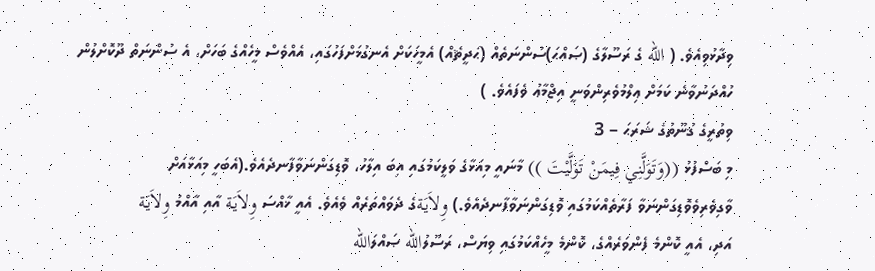ވިދާޅުވިއެވެ. ( الله ގެ ރަސޫލާގެ (ޞައްޙަ)ސުންނަތެއް (ޙަދީޘެއް) އެމީހަކަށް އެނގުމަށްފަހުގައި، އެއްވެސް މީހެއްގެ ބަހަށް، އެ ސުންނަތް ދޫކޮށްލުން ހުއްދަނުވާނެ ކަމަށް ޢިލްމުވެރިންވަނީ އިޖްމާޢު ވެފައެވެ. )
ވިތުރީގެ ޤުނޫތުގެ ޝަރަޙަ – 3
މި ބަސްފުޅު ((وَتَوَلَّنِي فِيمَنْ تَوَلَّيْتَ )) މާނައީ މިއަޅާގެ ވަލީކަމުގައި އިބަ އިލާހު، ވޮޑިގަންނަވާފާނދެއެވެ.(އެބަހީ މިއަޅާއަށް ވާގިވެރިވެވޮޑިގަންނަވާ ފަރާތެއްކަމުގައި ވޮޑިގަންނަވާފާނދެއެވެ.) وِلاَيَةގެ ދެވައްތަރެއް ވެއެވެ. އެއީ ޚާއްސަ وِلاَيَة އާއި އާއްމު وِلاَيَة
އަދި، އެއީ ކޮންމެ ފެންވަރެއްގެ، ކޮންމެ މީހެއްކަމުގައި ވިޔަސް، ރަސޫލުالله ޞައްލަالله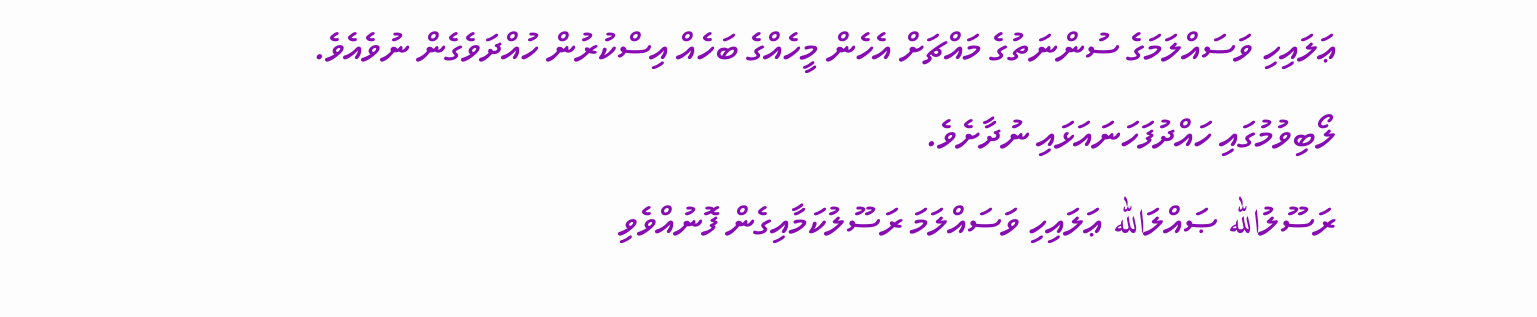ޢަލައިހި ވަސައްލަމަގެ ސުންނަތުގެ މައްޗަށް އެހެން މީހެއްގެ ބަހެއް އިސްކުރުން ހުއްދަވެގެން ނުވެއެވެ.
ލޯބިވުމުގައި ހައްދުފަހަނައަޅައި ނުދާށެވެ.
ރަސޫލުالله ޞައްލަالله ޢަލައިހި ވަސައްލަމަ ރަސޫލުކަމާއިގެން ފޮނުއްވެވި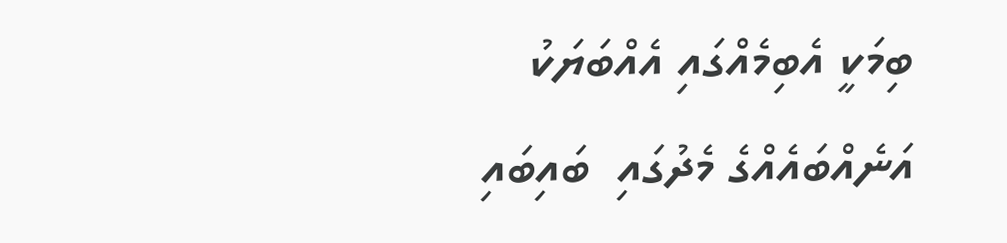ބިމަކީ އެބިމެއްގައި އެއްބަޔަކު އަނެއްބައެއްގެ މެދުގައި  ބައިބައި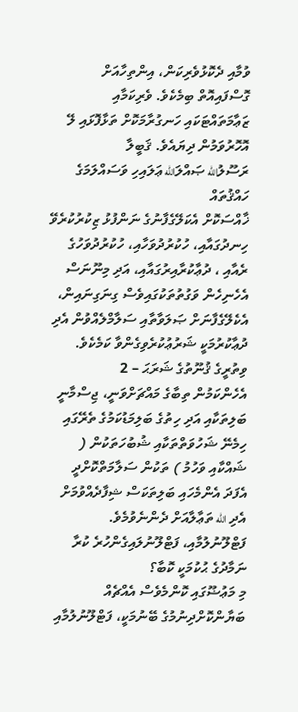ވުމާއި ދެކޮޅުވެރިކަން، އިންތިހާއަށް ގޮސްފައިއޮތް ބިމެކެވެ. ވެރިކަމާއި ޒަޢާމަތައްޓަކައި ހަނގުރާމަކޮށް ތަޅާފޮޅައި ލޭ އޮހޮރުވަމުން ދިޔައެވެ. ޤަބީލާ
ރަސޫލުالله ޞައްލަالله ޢަލައިހި ވަސައްލަމަގެ ހައްޤުތައް
ޚާއްސަކޮށް އެކަލޭގެފާނުގެ ނަންފުޅު ޒިކުރުކުރެވޭ ހިނދުގައާއި، ހުކުރުދުވަހާއި، ހުކުރުދުވަހުގެ ރެއާއި ، ދުޢާކުރާއިރުގައާއި، އަދި މިނޫނަސް އެހެނިހެން ވަގުތުތަކުގައިވެސް ގިނަގިނައިން، އެކެލޭގެފާނަށް ޞަލަވާތާއި ސަލާމްލެއްވުން އެދި ދުޢާކުރުމަކީ ޝަރުޢުކުރެވިގެންވާ ކަމެކެވެ.
ވިތުރީގެ ޤުނޫތުގެ ޝަރަޙަ – 2
އެހެންކަމުން ތިބާގެ މައްޗަށްވަނީ، ޖިސްމާނީ ބަލިތަކާއި އަދި ހިތުގެ ބަލިމަޑުކަމުގެ ތެރޭގައި ހިމެނޭ ޝަހުވަތްތަކާއި ޝުބުހަތަކުން ( ޝައްކާއި ވަހުމު ) ތަކުން ސަލާމަތްކޮށްދީ އެފަދަ އެންމެހައި ބަލިތަކަސް ޝިފާދެއްވުމަށް އެދި الله ތަޢާލާއަށް ދެންނެވުމެވެ.
ފަޓްލޫނުލުމާއި، ފަޓްލޫނުލައިގެންހުރެ ކުރާ ނަމާދުގެ ޙުކުމަކީ ކޮބާ؟
މި މަޢުޟޫގައި ކޮންމެވެސް އެއްޗެއް  ބަޔާންކޮށްދިނުމުގެ ބޭނުމަކީ، ފަޓްލޫނުލުމާއި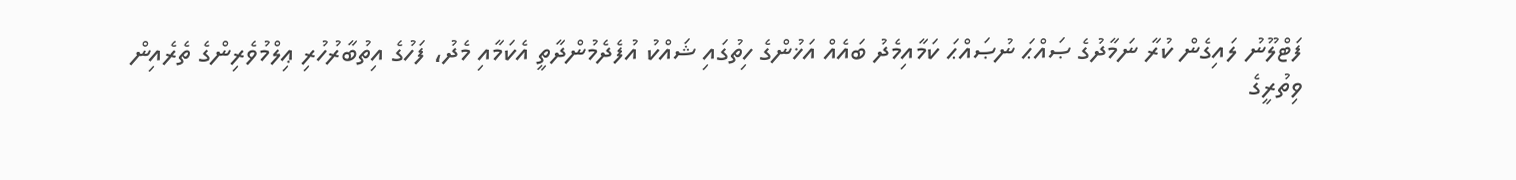ފަޓްލޫނު ލައިގެން ކުރާ ނަމާދުގެ ޞައްޙަ ނުޞައްޙަ ކަމާއިމެދު ބައެއް އަޚުންގެ ހިތުގައި ޝައްކު އުފެދެމުންދާތީ އެކަމާއި މެދު، ފަހުގެ އިތުބާރުހުރި ޢިލްމުވެރިންގެ ތެރެއިން
ވިތުރީގެ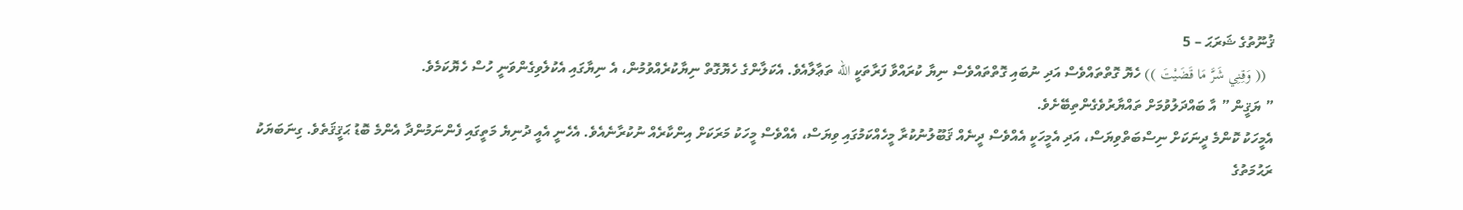ޤުނޫތުގެ ޝަރަޙަ – 5
  (( وَقِنِي شَرَّ مَا قَضَيْتَ )) ހެޔޮ ގޮތްތައްވެސް އަދި ނުބައި ގޮތްތައްވެސް ނިޔާ ކުރައްވާ ފަރާތަކީ الله ތަޢާލާއެވެ. އެކަލާންގެ ހެޔޮގޮތް ނިޔާކުރެއްވުމުން، އެ ނިޔާގައި އެކުލެވިގެންވަނީ ހުސް ހެޔޮކަމެވެ.
” ޔަޤީން ” އާ ބައްދަލުވުމަށް ތައްޔާރުވެގެންތިބޭށެވެ.
އެމީހަކު ކޮންމެ ދީނަކަށް ނިސްބަތްވިޔަސް، އަދި އެމީހަކީ އެއްވެސް ދީނެއް ޤަބޫލުނުކުރާ މީހެއްކަމުގައި ވިޔަސް، އެއްވެސް މީހަކު މަރަކަށް އިންކާރެއް ނުކުރާނެއެވެ. އެހެނީ އެއީ ދުނިޔެ މަތީގައި ފެންނަމުންދާ އެންމެ ބޮޑު ޙަޤީޤަތެވެ. ގިނަބަޔަކު
ރަޙުމަތުގެ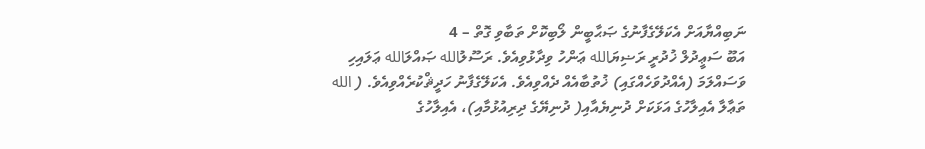ނަބިއްޔާއަށް އެކަލޭގެފާނުގެ ޞަޙާބީން ލޯބިކޮށް ތަބާވި ގޮތް – 4
އަބޫ ސަޢީދުލް ޚުދުރީ ރަޟިޔަالله ޢަންހު ވިދާޅުވިއެވެ. ރަސޫލުالله ޞައްލަالله ޢަލައިހި ވަސައްލަމަ (އެއްދުވަހެއްގައި) ޚުތުބާއެއް ދެއްވިއެވެ. އެކަލޭގެފާނު ހަދީޘްކުރެއްވިއެވެ. ( الله ތަޢާލާ އެއިލާހުގެ އަޅަކަށް ދުނިޔެއާއި( ދުނިޔޭގެ ދިރިއުޅުމާއި)، އެއިލާހުގެ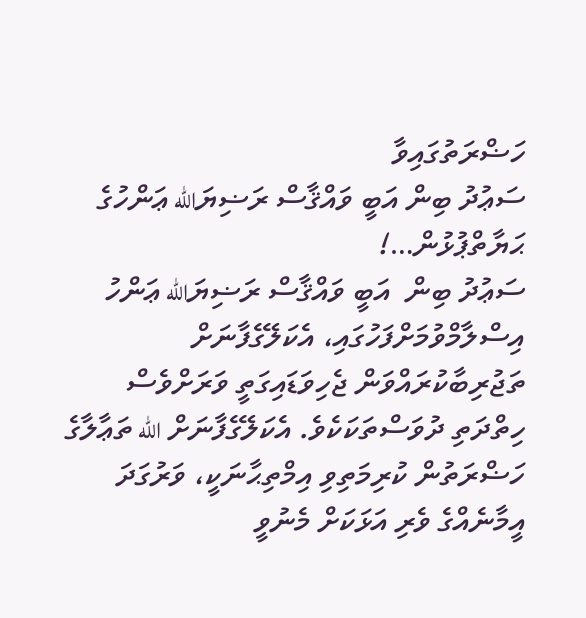ހަޟްރަތުގައިވާ
ސަޢުދު ބިން އަބީ ވައްޤާސް ރަޟިޔަالله ޢަންހުގެ ޙަޔާތްޕުޅުން…!
ސަޢުދު ބިން  އަބީ ވައްޤާސް ރަޟިޔަالله ޢަންހު އިސްލާމްވުމަށްފަހުގައި، އެކަލޭގެފާނަށް ތަޖުރިބާކުރައްވަން ޖެހިވަޑައިގަތީ ވަރަށްވެސް ހިތްދަތި ދުވަސްތަކަކެވެ. އެކަލޭގެފާނަށް الله ތަޢާލާގެ ހަޟްރަތުން ކުރިމަތިވި އިމްތިޙާނަކީ، ވަރުގަދަ އީމާނެއްގެ ވެރި އަޅަކަށް މެނުވީ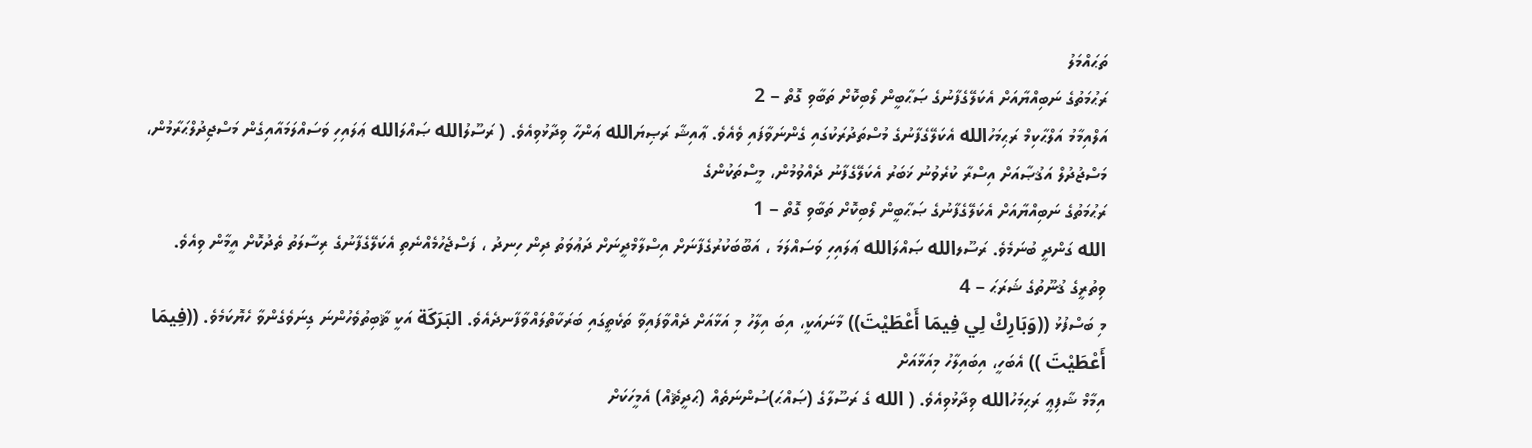ތަޙައްމަލު
ރަޙުމަތުގެ ނަބިއްޔާއަށް އެކަލޭގެފާނުގެ ޞަޙާބީން ލޯބިކޮށް ތަބާވި ގޮތް – 2
އަލްއިމާމު އަލްޙާކިމް ރަޙިމަހުالله އެކަލޭގެފާނުގެ މުސްތަދުރަކުގައި ގެންނަވާފައި ވެއެވެ. ޢާއިޝާ ރަޞިޔަالله ޢަންހާ ވިދާޅުވިއެވެ. ( ރަސޫލުالله ޞައްލަالله ޢަލައިހި ވަސައްލަމައާއިގެން މަސްޖިދުލްޙަރާމުން، މަސްޖުދުލް އަޤުޞާއަށް އިސްރާ ކުރެވުނު ޚަބަރު އެކަލޭގެފާނު ދެއްވުމުން، މީސްތަކުންގެ
ރަޙުމަތުގެ ނަބިއްޔާއަށް އެކަލޭގެފާނުގެ ޞަޙާބީން ލޯބިކޮށް ތަބާވި ގޮތް – 1
الله ގަންދީ ބުނަމެވެ. ރަސޫލالله ޞައްލަالله ޢަލައިހި ވަސައްލަމަ ، އަބޫބަކުރުގެފާނަށް އިސްލާމްދީނަށް ދަޢުވަތު ދިން ހިނދު ، ފަސްޖެހުމެއްނެތި އެކަލޭގެފާނުގެ ރިސާލަތު ތެދުކޮށް އީމާން ވިއެވެ.
ވިތުރީގެ ޤުނޫތުގެ ޝަރަޙަ – 4
މި ބަސްފުޅު ((وَبَارِكْ لِي فِيمَا أَعْطَيْتَ)) މާނައަކީ، އިބަ އިލާހު މި އަޅާއަށް ދެއްވާފައިވާ ތަކެތީގައި ބަރަކާތްލައްވާފާނދެއެވެ. البَرَكَة އަކީ ޘާބިތުވެހުންނަ ގިނަވެގެންވާ ހެޔޮކަމެވެ. ((فِيمَا أَعْطَيْتَ )) އެބަހީ، އިބައިލާހު މިއަޅާއަށް
އިމާމް ޝާފިޢީ ރަޙިމަހުالله ވިދާޅުވިއެވެ. ( الله ގެ ރަސޫލާގެ (ޞައްޙަ)ސުންނަތެއް (ޙަދީޘެއް) އެމީހަކަށް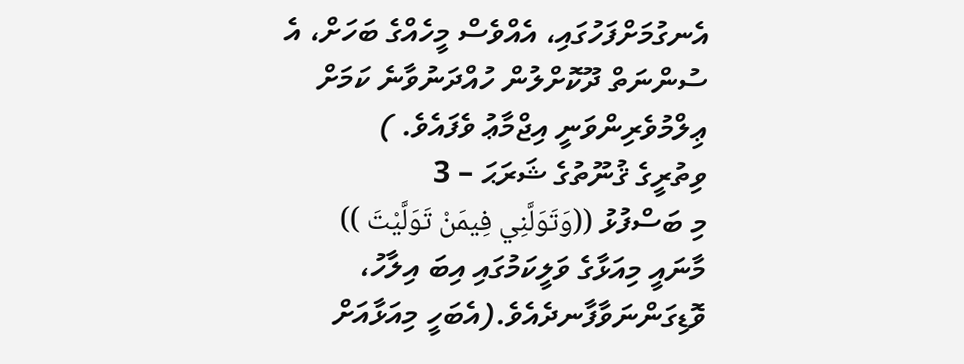އެނގުމަށްފަހުގައި، އެއްވެސް މީހެއްގެ ބަހަށް، އެ ސުންނަތް ދޫކޮށްލުން ހުއްދަނުވާނެ ކަމަށް ޢިލްމުވެރިންވަނީ އިޖްމާޢު ވެފައެވެ. )
ވިތުރީގެ ޤުނޫތުގެ ޝަރަޙަ – 3
މި ބަސްފުޅު ((وَتَوَلَّنِي فِيمَنْ تَوَلَّيْتَ )) މާނައީ މިއަޅާގެ ވަލީކަމުގައި އިބަ އިލާހު، ވޮޑިގަންނަވާފާނދެއެވެ.(އެބަހީ މިއަޅާއަށް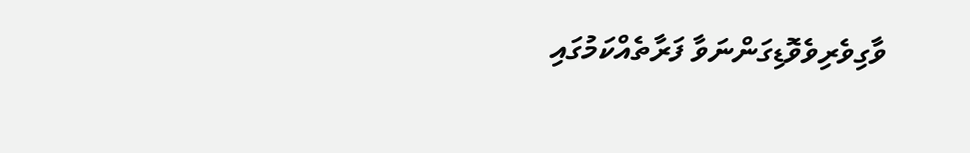ވާގިވެރިވެވޮޑިގަންނަވާ ފަރާތެއްކަމުގައި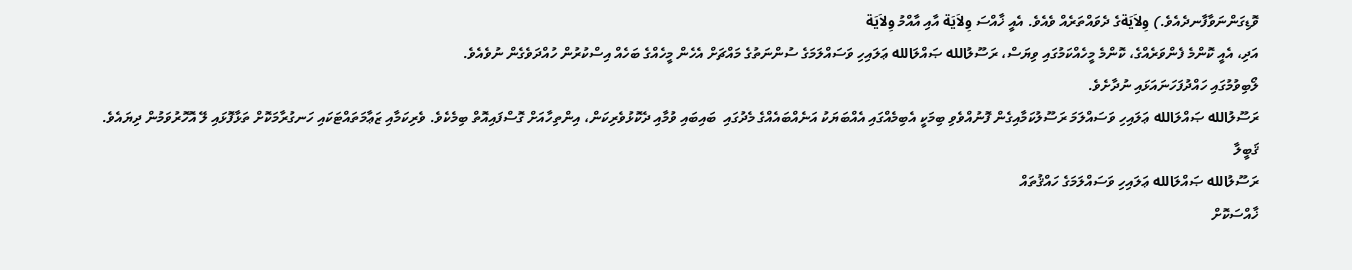ވޮޑިގަންނަވާފާނދެއެވެ.) وِلاَيَةގެ ދެވައްތަރެއް ވެއެވެ. އެއީ ޚާއްސަ وِلاَيَة އާއި އާއްމު وِلاَيَة
އަދި، އެއީ ކޮންމެ ފެންވަރެއްގެ، ކޮންމެ މީހެއްކަމުގައި ވިޔަސް، ރަސޫލުالله ޞައްލަالله ޢަލައިހި ވަސައްލަމަގެ ސުންނަތުގެ މައްޗަށް އެހެން މީހެއްގެ ބަހެއް އިސްކުރުން ހުއްދަވެގެން ނުވެއެވެ.
ލޯބިވުމުގައި ހައްދުފަހަނައަޅައި ނުދާށެވެ.
ރަސޫލުالله ޞައްލަالله ޢަލައިހި ވަސައްލަމަ ރަސޫލުކަމާއިގެން ފޮނުއްވެވި ބިމަކީ އެބިމެއްގައި އެއްބަޔަކު އަނެއްބައެއްގެ މެދުގައި  ބައިބައި ވުމާއި ދެކޮޅުވެރިކަން، އިންތިހާއަށް ގޮސްފައިއޮތް ބިމެކެވެ. ވެރިކަމާއި ޒަޢާމަތައްޓަކައި ހަނގުރާމަކޮށް ތަޅާފޮޅައި ލޭ އޮހޮރުވަމުން ދިޔައެވެ. ޤަބީލާ
ރަސޫލުالله ޞައްލަالله ޢަލައިހި ވަސައްލަމަގެ ހައްޤުތައް
ޚާއްސަކޮށް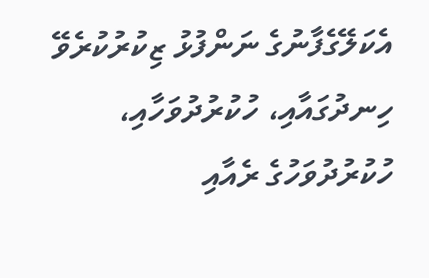އެކަލޭގެފާނުގެ ނަންފުޅު ޒިކުރުކުރެވޭ ހިނދުގައާއި، ހުކުރުދުވަހާއި، ހުކުރުދުވަހުގެ ރެއާއި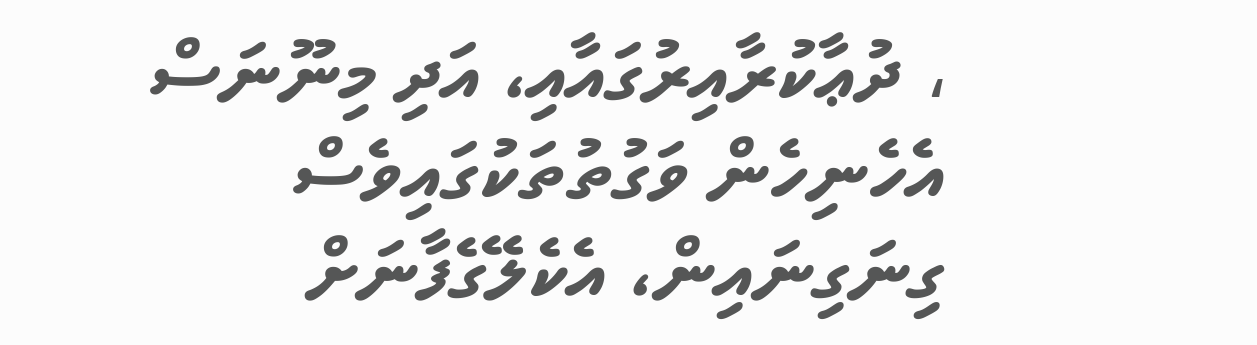، ދުޢާކުރާއިރުގައާއި، އަދި މިނޫނަސް އެހެނިހެން ވަގުތުތަކުގައިވެސް ގިނަގިނައިން، އެކެލޭގެފާނަށް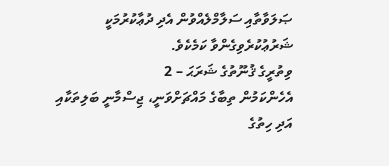ޞަލަވާތާއި ސަލާމްލެއްވުން އެދި ދުޢާކުރުމަކީ ޝަރުޢުކުރެވިގެންވާ ކަމެކެވެ.
ވިތުރީގެ ޤުނޫތުގެ ޝަރަޙަ – 2
އެހެންކަމުން ތިބާގެ މައްޗަށްވަނީ، ޖިސްމާނީ ބަލިތަކާއި އަދި ހިތުގެ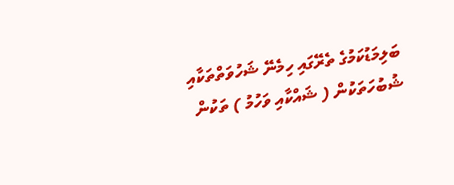ބަލިމަޑުކަމުގެ ތެރޭގައި ހިމެނޭ ޝަހުވަތްތަކާއި ޝުބުހަތަކުން ( ޝައްކާއި ވަހުމު ) ތަކުން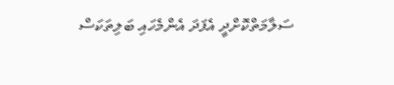ސަލާމަތްކޮށްދީ އެފަދަ އެންމެހައި ބަލިތަކަސް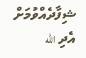ޝިފާދެއްވުމަށް އެދި الله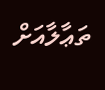ތަޢާލާއަށް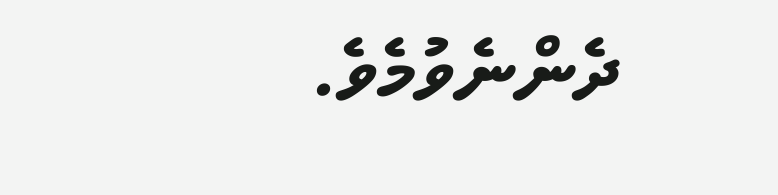ދެންނެވުމެވެ.